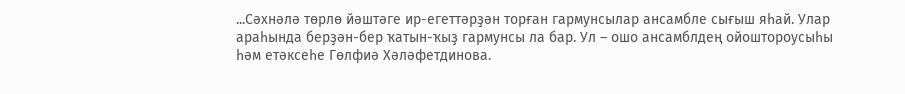...Сәхнәлә төрлө йәштәге ир-егеттәрҙән торған гармунсылар ансамбле сығыш яһай. Улар араһында берҙән-бер ҡатын-ҡыҙ гармунсы ла бар. Ул – ошо ансамблдең ойоштороусыһы һәм етәксеһе Гөлфиә Хәләфетдинова.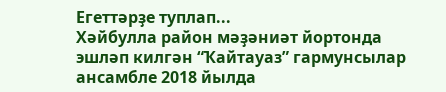Егеттәрҙе туплап...
Хәйбулла район мәҙәниәт йортонда эшләп килгән “Ҡайтауаз” гармунсылар ансамбле 2018 йылда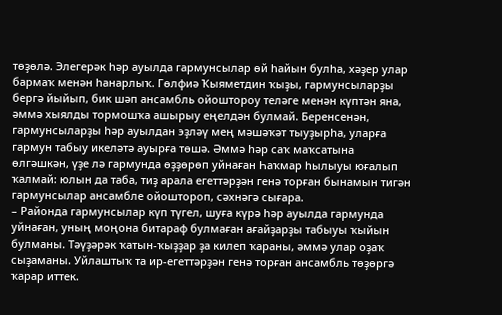төҙөлә. Элегерәк һәр ауылда гармунсылар өй һайын булһа, хәҙер улар бармаҡ менән һанарлыҡ. Гөлфиә Ҡыяметдин ҡыҙы, гармунсыларҙы бергә йыйып, бик шәп ансамбль ойоштороу теләге менән күптән яна, әммә хыялды тормошҡа ашырыу еңелдән булмай. Беренсенән, гармунсыларҙы һәр ауылдан эҙләү мең мәшәҡәт тыуҙырһа, уларға гармун табыу икеләтә ауырға төшә. Әммә һәр саҡ маҡсатына өлгәшкән, үҙе лә гармунда өҙҙөрөп уйнаған Һаҡмар һылыуы юғалып ҡалмай: юлын да таба, тиҙ арала егеттәрҙән генә торған бынамын тигән гармунсылар ансамбле ойоштороп, сәхнәгә сығара.
– Районда гармунсылар күп түгел, шуға күрә һәр ауылда гармунда уйнаған, уның моңона битараф булмаған ағайҙарҙы табыуы ҡыйын булманы. Тәүҙәрәк ҡатын-ҡыҙҙар ҙа килеп ҡараны, әммә улар оҙаҡ сыҙаманы. Уйлаштыҡ та ир-егеттәрҙән генә торған ансамбль төҙөргә ҡарар иттек.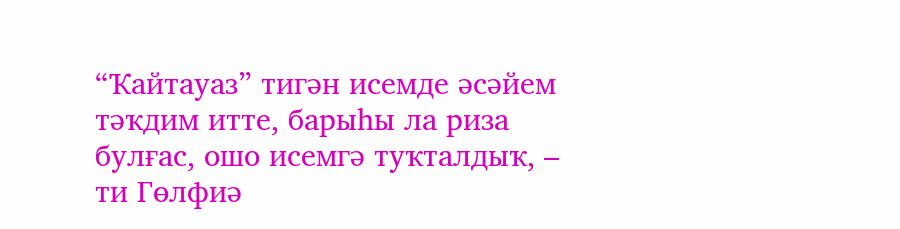“Ҡайтауаз” тигән исемде әсәйем тәҡдим итте, барыһы ла риза булғас, ошо исемгә туҡталдыҡ, – ти Гөлфиә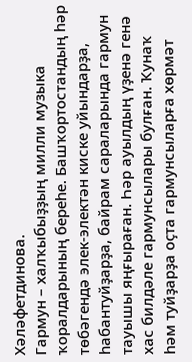Хәләфетдинова.
Гармун – халҡыбыҙҙың милли музыка ҡоралдарының береһе. Башҡортостандың һәр төбәгендә элек-электән киске уйындарҙа, һабантуйҙарҙа, байрам сараларында гармун тауышы яңғыраған. Һәр ауылдың үҙенә генә хас билдәле гармунсылары булған. Ҡунаҡ һәм туйҙарҙа оҫта гармунсыларға хөрмәт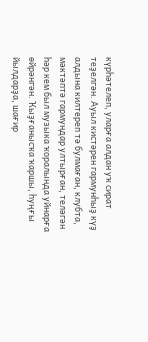күрһәтелеп, уларға алдан уҡ сират теҙелгән. Ауыл кистәрен гармунһыҙ күҙ алдына килтереп тә булмаған, клубта, мәктәптә гармундар ултырған, теләгән һәр кем был музыка ҡоралында уйнарға өйрәнгән. Ҡыҙғанысҡа ҡаршы, һуңғы йылдарҙа, шағир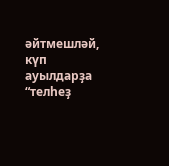әйтмешләй, күп ауылдарҙа “телһеҙ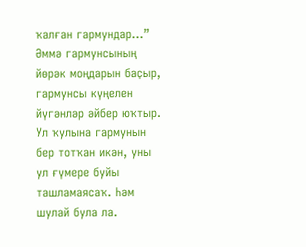ҡалған гармундар...”
Әммә гармунсының йөрәк моңдарын баҫыр, гармунсы күңелен йүгәнләр әйбер юҡтыр. Ул ҡулына гармунын бер тотҡан икән, уны ул ғүмере буйы ташламаясаҡ. Һәм шулай була ла.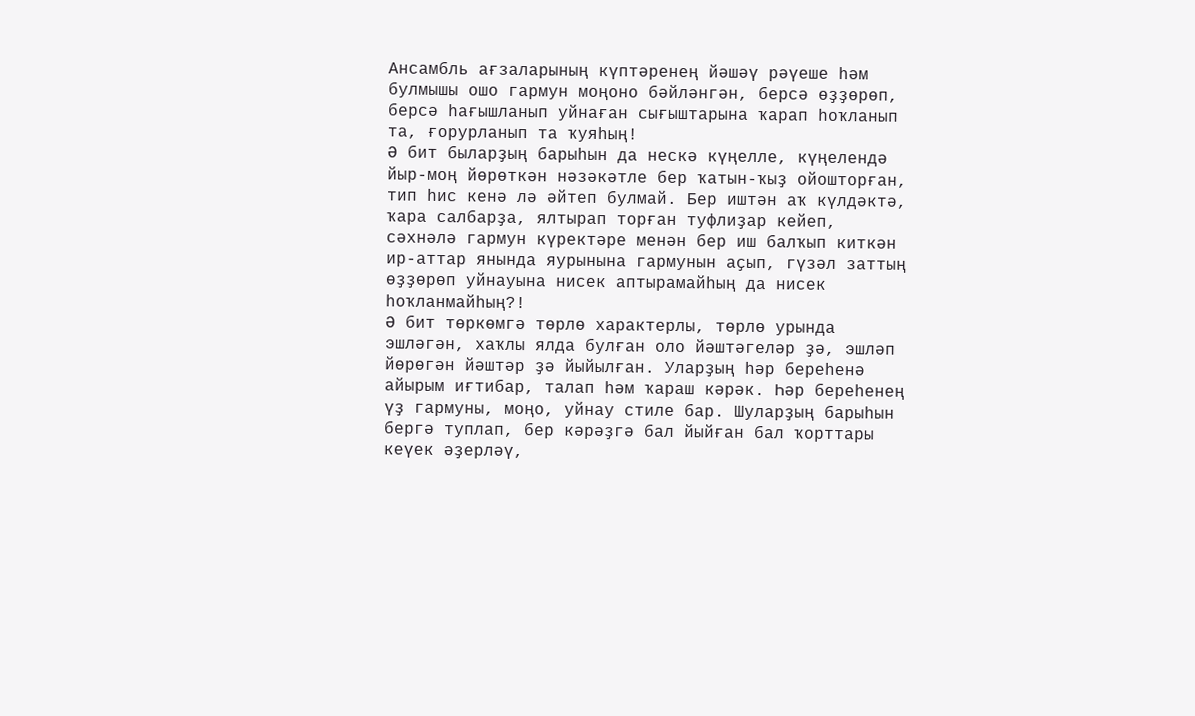Ансамбль ағзаларының күптәренең йәшәү рәүеше һәм булмышы ошо гармун моңоно бәйләнгән, берсә өҙҙөрөп, берсә һағышланып уйнаған сығыштарына ҡарап һоҡланып та, ғорурланып та ҡуяһың!
Ә бит быларҙың барыһын да нескә күңелле, күңелендә йыр-моң йөрөткән нәзәкәтле бер ҡатын-ҡыҙ ойошторған, тип һис кенә лә әйтеп булмай. Бер иштән аҡ күлдәктә, ҡара салбарҙа, ялтырап торған туфлиҙар кейеп, сәхнәлә гармун күректәре менән бер иш балҡып киткән ир-аттар янында яурынына гармунын аҫып, гүзәл заттың өҙҙөрөп уйнауына нисек аптырамайһың да нисек һоҡланмайһың?!
Ә бит төркөмгә төрлө характерлы, төрлө урында эшләгән, хаҡлы ялда булған оло йәштәгеләр ҙә, эшләп йөрөгән йәштәр ҙә йыйылған. Уларҙың һәр береһенә айырым иғтибар, талап һәм ҡараш кәрәк. Һәр береһенең үҙ гармуны, моңо, уйнау стиле бар. Шуларҙың барыһын бергә туплап, бер кәрәҙгә бал йыйған бал ҡорттары кеүек әҙерләү,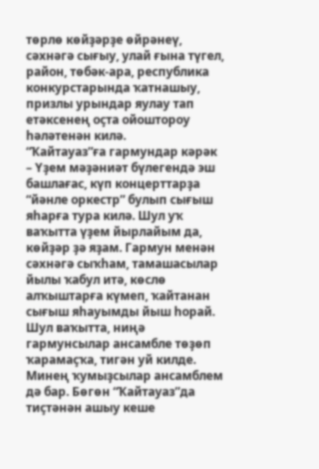төрлө көйҙәрҙе өйрәнеү, сәхнәгә сығыу, улай ғына түгел, район, төбәк-ара, республика конкурстарында ҡатнашыу, призлы урындар яулау тап етәксенең оҫта ойоштороу һәләтенән килә.
“Ҡайтауаз”ға гармундар кәрәк
– Үҙем мәҙәниәт бүлегендә эш башлағас, күп концерттарҙа “йәнле оркестр” булып сығыш яһарға тура килә. Шул уҡ ваҡытта үҙем йырлайым да, көйҙәр ҙә яҙам. Гармун менән сәхнәгә сыҡһам, тамашасылар йылы ҡабул итә, көслө алҡыштарға күмеп, ҡайтанан сығыш яһауымды йыш һорай. Шул ваҡытта, ниңә гармунсылар ансамбле төҙөп ҡарамаҫҡа, тигән уй килде. Минең ҡумыҙсылар ансамблем дә бар. Бөгөн “Ҡайтауаз”да тиҫтәнән ашыу кеше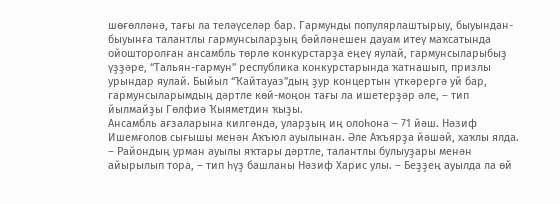шөғөлләнә, тағы ла теләүселәр бар. Гармунды популярлаштырыу, быуындан-быуынға талантлы гармунсыларҙың бәйләнешен дауам итеү маҡсатында ойошторолған ансамбль төрлө конкурстарҙа еңеү яулай, гармунсыларыбыҙ үҙҙәре, “Тальян-гармун” республика конкурстарында ҡатнашып, призлы урындар яулай. Быйыл “Ҡайтауаз”дың ҙур концертын үткәрергә уй бар, гармунсыларымдың дәртле көй-моңон тағы ла ишетерҙәр әле, – тип йылмайҙы Гөлфиә Ҡыяметдин ҡыҙы.
Ансамбль ағзаларына килгәндә, уларҙың иң олоһона – 71 йәш. Нәзиф Ишемғолов сығышы менән Аҡъюл ауылынан. Әле Аҡъярҙа йәшәй, хаҡлы ялда.
– Райондың урман ауылы яҡтары дәртле, талантлы булыуҙары менән айырылып тора, – тип һүҙ башланы Нәзиф Харис улы. – Беҙҙең ауылда ла өй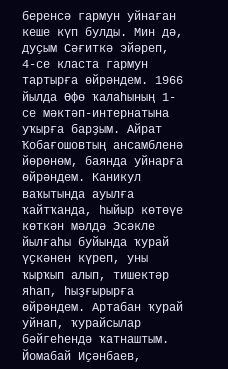беренсә гармун уйнаған кеше күп булды. Мин дә, дуҫым Сәғиткә эйәреп, 4-се класта гармун тартырға өйрәндем. 1966 йылда Өфө ҡалаһының 1-се мәктәп-интернатына уҡырға барҙым. Айрат Ҡобағошовтың ансамбленә йөрөнөм, баянда уйнарға өйрәндем. Каникул ваҡытында ауылға ҡайтҡанда, һыйыр көтөүе көткән мәлдә Эсәкле йылғаһы буйында ҡурай үҫкәнен күреп, уны ҡырҡып алып, тишектәр яһап, һыҙғырырға өйрәндем. Артабан ҡурай уйнап, ҡурайсылар бәйгеһендә ҡатнаштым. Йомабай Иҫәнбаев,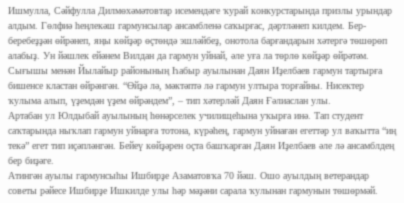Ишмулла, Сәйфулла Дилмөхәмәтовтар исемендәге ҡурай конкурстарында призлы урындар алдым. Гөлфиә һеңлекәш гармунсылар ансамбленә саҡырғас, дәртләнеп килдем. Бер-беребеҙҙән өйрәнеп, яңы көйҙәр өҫтөндә эшләйбеҙ, онотола барғандарын хәтергә төшөрөп алабыҙ. Ун йәшлек ейәнем Вилдан да гармун уйнай, әле уға ла төрлө көйҙәр өйрәтәм.
Сығышы менән Йылайыр районының Һабыр ауылынан Даян Иҙелбаев гармун тартырға бишенсе кластан өйрәнгән. “Өйҙә лә, мәктәптә лә гармун ултыра торғайны. Нисектер ҡулыма алып, үҙемдән үҙем өйрәндем”, – тип хәтерләй Даян Ғәлиаслан улы.
Артабан ул Юлдыбай ауылының һөнәрселек училищеһына уҡырға инә. Тап студент саҡтарында ныҡлап гармун уйнарға тотона, күрәһең, гармун уйнаған егеттәр ул ваҡытта “иң текә” егет тип иҫәпләнгән. Бейеү көйҙәрен оҫта башҡарған Даян Иҙелбаев әле лә ансамблдең бер биҙәге.
Атингән ауылы гармунсыһы Ишбирҙе Азаматовҡа 70 йәш. Ошо ауылдың ветерандар советы рәйесе Ишбирҙе Ишкилде улы һәр мәҙәни сарала ҡулынан гармунын төшөрмәй.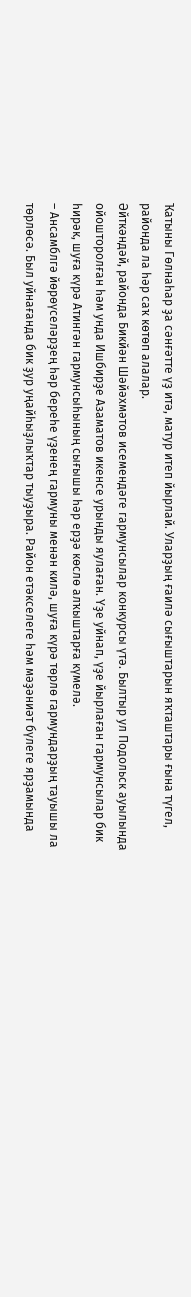Ҡатыны Гөлнаһар ҙа сәнғәтте үҙ итә, матур итеп йырлай. Уларҙың ғаилә сығыштарын яҡташтары ғына түгел, районда ла һәр саҡ көтөп алалар.
Әйткәндәй, районда Бикйән Шәйәхмәтов исемендәге гармунсылар конкурсы үтә. Былтыр ул Подольск ауылында ойошторолған һәм унда Ишбирҙе Азаматов икенсе урынды яулаған. Үҙе уйнап, үҙе йырлаған гармунсылар бик һирәк, шуға күрә Атингән гармунсыһының сығышы һәр ерҙә көслө алҡыштарға күмелә.
– Ансамблгә йөрөүселәрҙең һәр береһе үҙенең гармуны менән килә, шуға күрә төрлө гармундарҙың тауышы ла төрлөсә. Был уйнағанда бик ҙур уңайһыҙлыҡтар тыуҙыра. Район етәкселеге һәм мәҙәниәт бүлеге ярҙамында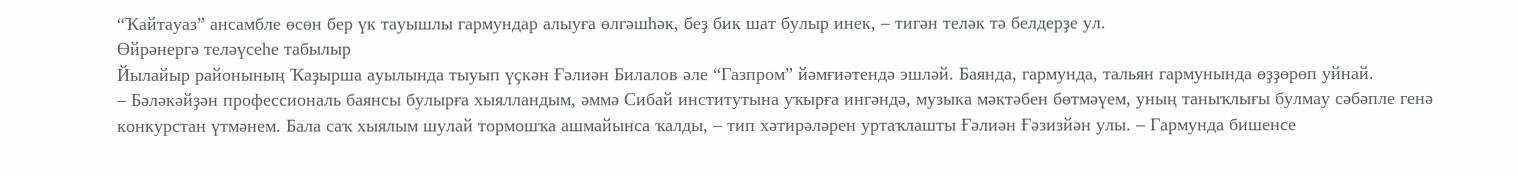“Ҡайтауаз” ансамбле өсөн бер үк тауышлы гармундар алыуға өлгәшһәк, беҙ бик шат булыр инек, – тигән теләк тә белдерҙе ул.
Өйрәнергә теләүсеһе табылыр
Йылайыр районының Ҡаҙырша ауылында тыуып үҫкән Ғәлиән Билалов әле “Газпром” йәмғиәтендә эшләй. Баянда, гармунда, тальян гармунында өҙҙөрөп уйнай.
– Бәләкәйҙән профессиональ баянсы булырға хыялландым, әммә Сибай институтына уҡырға ингәндә, музыка мәктәбен бөтмәүем, уның таныҡлығы булмау сәбәпле генә конкурстан үтмәнем. Бала саҡ хыялым шулай тормошҡа ашмайынса ҡалды, – тип хәтирәләрен уртаҡлашты Ғәлиән Ғәзизйән улы. – Гармунда бишенсе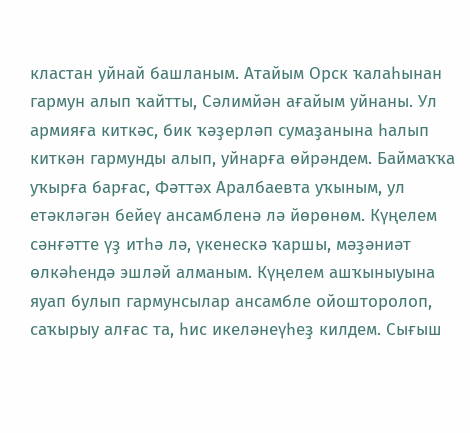кластан уйнай башланым. Атайым Орск ҡалаһынан гармун алып ҡайтты, Сәлимйән ағайым уйнаны. Ул армияға киткәс, бик ҡәҙерләп сумаҙанына һалып киткән гармунды алып, уйнарға өйрәндем. Баймаҡҡа уҡырға барғас, Фәттәх Аралбаевта уҡыным, ул етәкләгән бейеү ансамбленә лә йөрөнөм. Күңелем сәнғәтте үҙ итһә лә, үкенескә ҡаршы, мәҙәниәт өлкәһендә эшләй алманым. Күңелем ашҡыныуына яуап булып гармунсылар ансамбле ойошторолоп, саҡырыу алғас та, һис икеләнеүһеҙ килдем. Сығыш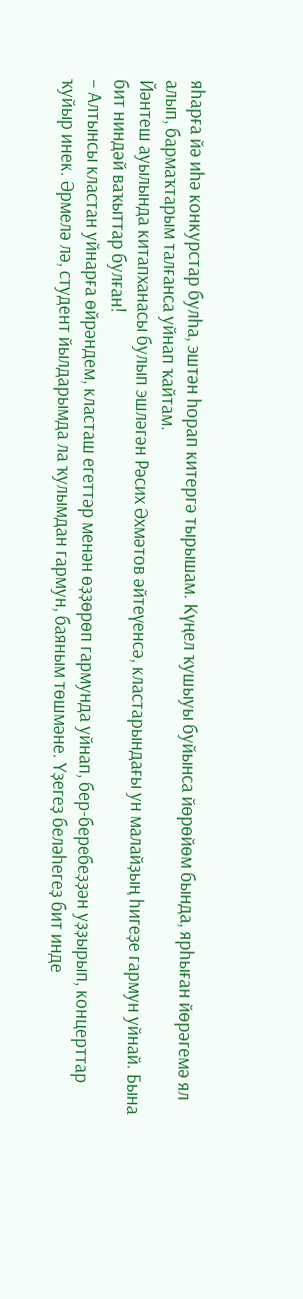яһарға йә иһә конкурстар булһа, эштән һорап китергә тырышам. Күңел ҡушыуы буйынса йөрөйөм бында, ярһыған йөрәгемә ял алып, бармаҡтарым талғанса уйнап ҡайтам.
Йәнтеш ауылында китапханасы булып эшләгән Рәсих Әхмәтов әйтеүенсә, кластарындағы ун малайҙың һигеҙе гармун уйнай. Бына бит ниндәй ваҡыттар булған!
– Алтынсы кластан уйнарға өйрәндем, класташ егеттәр менән өҙҙөрөп гармунда уйнап, бер-беребеҙҙән уҙҙырып, концерттар ҡуйыр инек. Әрмелә лә, студент йылдарымда ла ҡулымдан гармун, баяным төшмәне. Үҙегеҙ беләһегеҙ бит инде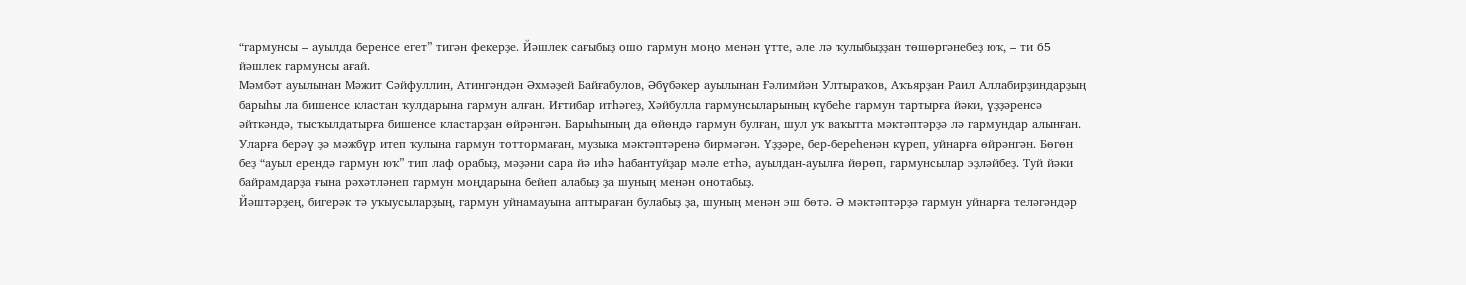“гармунсы – ауылда беренсе егет” тигән фекерҙе. Йәшлек сағыбыҙ ошо гармун моңо менән үтте, әле лә ҡулыбыҙҙан төшөргәнебеҙ юҡ, – ти 65 йәшлек гармунсы ағай.
Мәмбәт ауылынан Мәжит Сәйфуллин, Атингәндән Әхмәҙей Байғабулов, Әбүбәкер ауылынан Ғәлимйән Ултыраҡов, Аҡъярҙан Раил Аллабирҙиндарҙың барыһы ла бишенсе кластан ҡулдарына гармун алған. Иғтибар итһәгеҙ, Хәйбулла гармунсыларының күбеһе гармун тартырға йәки, үҙҙәренсә әйткәндә, тысҡылдатырға бишенсе кластарҙан өйрәнгән. Барыһының да өйөндә гармун булған, шул уҡ ваҡытта мәктәптәрҙә лә гармундар алынған. Уларға берәү ҙә мәжбүр итеп ҡулына гармун тоттормаған, музыка мәктәптәренә бирмәгән. Үҙҙәре, бер-береһенән күреп, уйнарға өйрәнгән. Бөгөн беҙ “ауыл ерендә гармун юҡ” тип лаф орабыҙ, мәҙәни сара йә иһә һабантуйҙар мәле етһә, ауылдан-ауылға йөрөп, гармунсылар эҙләйбеҙ. Туй йәки байрамдарҙа ғына рәхәтләнеп гармун моңдарына бейеп алабыҙ ҙа шуның менән онотабыҙ.
Йәштәрҙең, бигерәк тә уҡыусыларҙың, гармун уйнамауына аптыраған булабыҙ ҙа, шуның менән эш бөтә. Ә мәктәптәрҙә гармун уйнарға теләгәндәр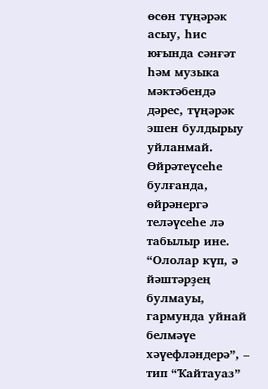өсөн түңәрәк асыу, һис юғында сәнғәт һәм музыка мәктәбендә дәрес, түңәрәк эшен булдырыу уйланмай. Өйрәтеүсеһе булғанда, өйрәнергә теләүсеһе лә табылыр ине. “Ололар күп, ә йәштәрҙең булмауы, гармунда уйнай белмәүе хәүефләндерә”, – тип “Ҡайтауаз”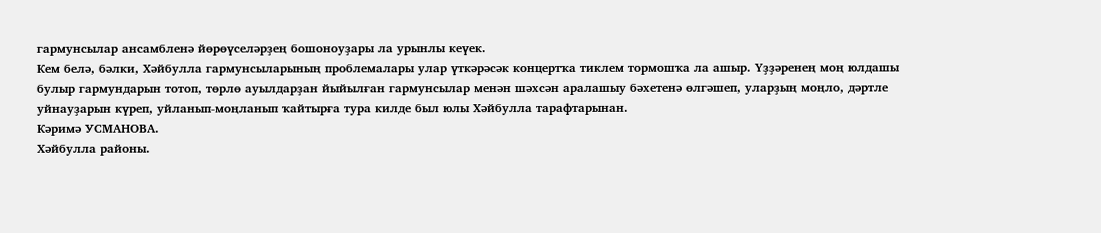гармунсылар ансамбленә йөрөүселәрҙең бошоноуҙары ла урынлы кеүек.
Кем белә, бәлки, Хәйбулла гармунсыларының проблемалары улар үткәрәсәк концертҡа тиклем тормошҡа ла ашыр. Үҙҙәренең моң юлдашы булыр гармундарын тотоп, төрлө ауылдарҙан йыйылған гармунсылар менән шәхсән аралашыу бәхетенә өлгәшеп, уларҙың моңло, дәртле уйнауҙарын күреп, уйланып-моңланып ҡайтырға тура килде был юлы Хәйбулла тарафтарынан.
Кәримә УСМАНОВА.
Хәйбулла районы.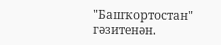"Башҡортостан" гәзитенән.